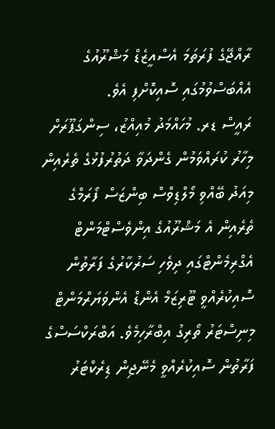ރާއްޖޭގެ ފުރަތަމަ އެސްއީޒެޑް މަޝްރޫއުގެ އެއްބަސްވުމުގައި ސޮއިކޮށްފި އެވެ.
ރައީސް ޑރ. މުހައްމަދު މުއިއްޒު، ސިންގަޕޫރަށް މިހާރު ކުރައްވަމުން ގެންދަވާ ދަތުރުފުޅުގެ ތެރެއިން މިއަދު ބޭއްވި މޯލްޑިވްސް ބިންޒަސް ފޯރަމްގެ ތެރެއިން އެ މަޝްރޫއުގެ އިންވެސްޓްމަންޓް އެގްރިމެންޓްގައި ދިވެހި ސަރުކާރުގެ ފަރާތުން ސޮއިކުރެއްވީ ޓޫރިޒަމް އެންޑް އެންވަޔަރްމަންޓް މިނިސްޓަރު ތޯރިގު އިބްރާހިމެވެ. އަބްރަކްސަސްގެ ފަރާތުން ސޮއިކުރެއްވީ މެނޭޖިން ޑިރެކްޓަރު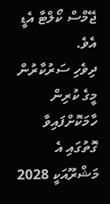ޖޭމްސް ކޯލްޓާ އެޑީ އެވެ.
ދިވެހި ސަރުކާރުން މީގެ ކުރިން ހާމަކޮށްފައިވާ ގޮތުގައި އެ މަޝްރޫއަކީ 2028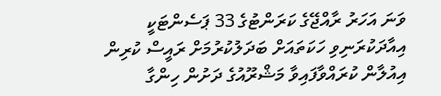ވަނަ އަހަރު ރާއްޖޭގެ ކަރަންޓުގެ 33 ޕަސެންޓަކީ އިއާދަކުރަނިވި ހަކަތައަށް ބަދަލުކުރުމަށް ރައީސް ކުރިން އިއުލާން ކުރައްވާފައިވާ މަޝްރޫއުގެ ދަށުން ހިންގާ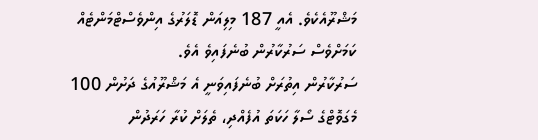މަޝްރޫއެކެވެ. އެއީ 187 މިލިއަން ޑޮލަރުގެ އިންވެސްޓްމަންޓެއް ކަމަށްވެސް ސަރުކާރުން ބުނެފައިވެ އެވެ.
ސަރުކާރުން އިތުރަށް ބުނެފައިވަނީ އެ މަޝްރޫއުގެ ދަށުން 100 މެގަވޮޓްގެ ސޯލާ ހަކަތަ އުފެއްދި، ތެލަށް ކުރާ ހަރަދުން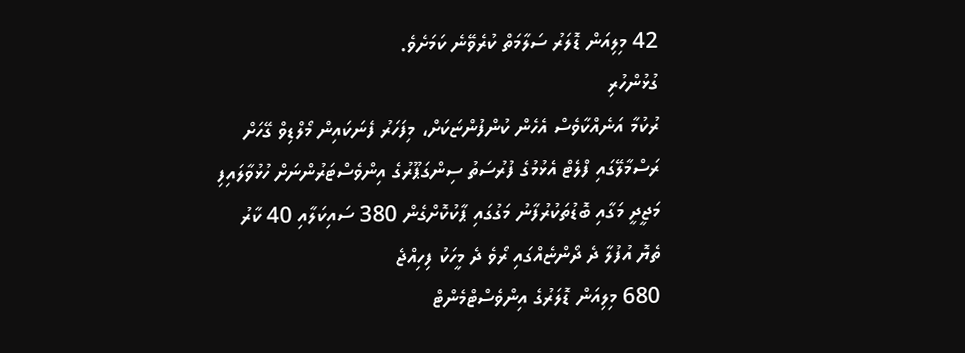42 މިލިއަން ޑޮލަރު ސަލާމަތް ކުރެވޭނެ ކަމަށެވެ.
ގުޅުންހުރި
ރުކުމާ އަނެއްކާވެސް އެހެން ކުންފުންޏަކަށް، މިފަހަރު ފެނަކައިން މޯލްޑިވް ގޭހަށް
ރަސްމާލޭގައި ފްލެޓް އެޅުމުގެ ފުރުސަތު ސިންގަޕޫރުގެ އިންވެސްޓަރުންނަށް ހުޅުވާލައިފި
މަޖީދީ މަގާއި ބޮޑުތަކުރުފާނު މަގުގައި ޕާކުކޮށްގެން 380 ސައިކަލާއި 40 ކާރު
ތެޔޮ އުފުލާ ދެ ދޯންޏެއްގައި ރޯވެ ދެ މީހަކު ފިހިއްޖެ
680 މިލިއަން ޑޮލަރުގެ އިންވެސްޓްމެންޓް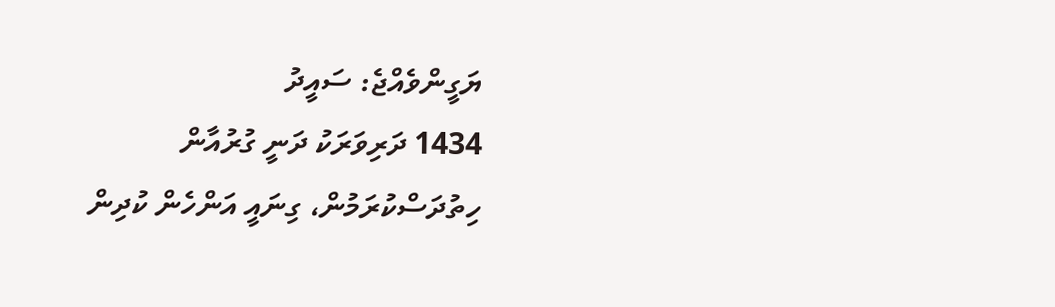ޔަގީންވެއްޖެ: ސައީދު
1434 ދަރިވަރަކު ދަނީ ގުރުއާން ހިތުދަސްކުރަމުން، ގިނައީ އަންހެން ކުދިން